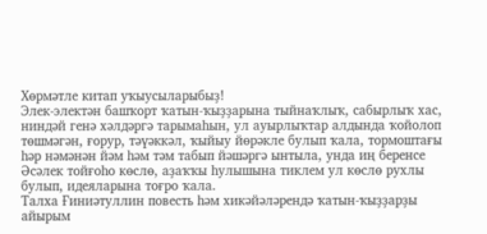Хөрмәтле китап уҡыусыларыбыҙ!
Элек-электән башҡорт ҡатын-ҡыҙҙарына тыйнаҡлыҡ, сабырлыҡ хас, ниндәй генә хәлдәргә тарымаһын, ул ауырлыҡтар алдында ҡойолоп төшмәгән, ғорур, тәүәккәл, ҡыйыу йөрәкле булып ҡала, тормоштағы һәр нәмәнән йәм һәм тәм табып йәшәргә ынтыла, унда иң беренсе Әсәлек тойғоһо көслө, аҙаҡҡы һулышына тиклем ул көслө рухлы булып, идеяларына тоғро ҡала.
Талха Ғиниәтуллин повесть һәм хикәйәләрендә ҡатын-ҡыҙҙарҙы айырым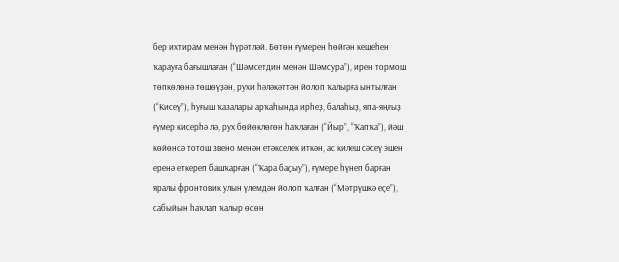бер ихтирам менән һүрәтләй. Бөтөн ғүмерен һөйгән кешеһен ҡарауға бағышлаған (“Шәмсетдин менән Шәмсура”), ирен тормош төпкөлөнә төшөүҙән, рухи һәләкәттән йолоп ҡалырға ынтылған (“Кисеү”), һуғыш ҡазалары арҡаһында ирһеҙ, балаһыҙ, япа-яңғыҙ ғүмер кисерһә лә, рух бөйөклөгөн һаҡлаған (“Йыр”, “Ҡапҡа”), йәш көйөнсә тотош звено менән етәкселек иткән, ас килеш сәсеү эшен еренә еткереп башҡарған (“Ҡара баҫыу”), ғүмере һүнеп барған яралы фронтовик улын үлемдән йолоп ҡалған (“Мәтрүшкә еҫе”), сабыйын һаҡлап ҡалыр өсөн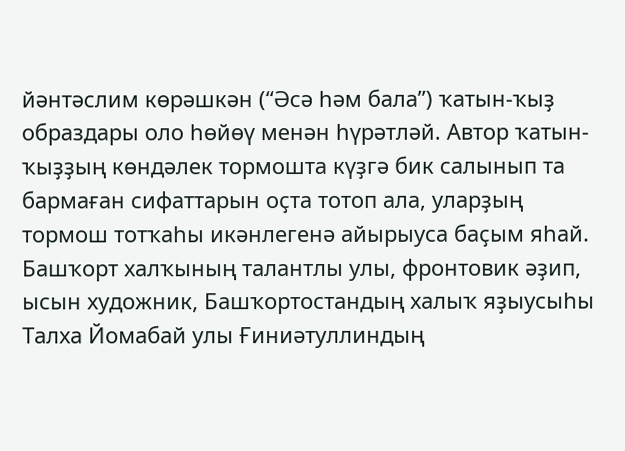йәнтәслим көрәшкән (“Әсә һәм бала”) ҡатын-ҡыҙ образдары оло һөйөү менән һүрәтләй. Автор ҡатын-ҡыҙҙың көндәлек тормошта күҙгә бик салынып та бармаған сифаттарын оҫта тотоп ала, уларҙың тормош тотҡаһы икәнлегенә айырыуса баҫым яһай.
Башҡорт халҡының талантлы улы, фронтовик әҙип, ысын художник, Башҡортостандың халыҡ яҙыусыһы Талха Йомабай улы Ғиниәтуллиндың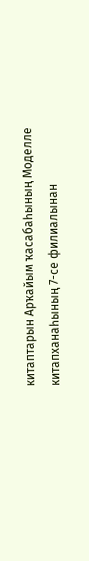китаптарын Арҡайым ҡасабаһының Моделле китапханаһының 7-се филиалынан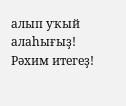алып уҡый алаһығыҙ!
Рәхим итегеҙ!